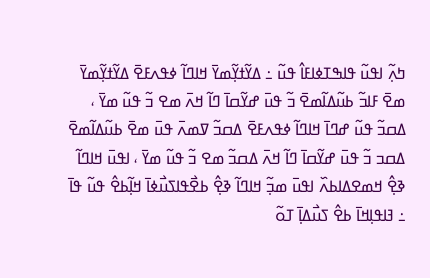ߤߍ߲߬ ߊߟߎ߬ ߟߊߒߠߦߊߓߊ߮ ߟߎ߬ ߸ ߡߌ߬ߙߌ߲߬ߘߌ߫ ߞߊߣߊ߬ ߦߟߍߓߐ߫ ߡߌ߬ߙߌ߲߬ߘߌ߫ ߘߐ߫ ߓߊߏ߬ ߕߎ߬ߡߊ߬ߘߐ߫ ߏ߬ ߟߎ߫ ߝߌ߬ߛߊ߫ ߣߊ߬ ߞߍ߫ ߘߐ ߏ߬ ߟߎ߬ ߘߌ߫ ، ߡߛߏ߬ ߟߎ߬ ߝߣߊ߫ ߞߊߣߊ߬ ߦߟߍߓߐ߫ ߡߛߏ߬ ߜߘߍ߫ ߟߎ߫ ߘߐ߫ ߕߎ߬ߡߊ߬ߘߐ߫ ߡߛߏ ߏ߬ ߟߎ߫ ߝߌ߬ߛߊ߫ ߣߊ߬ ߞߍ߫ ߡߛߏ߬ ߘߐ ߏ߬ ߟߎ߬ ߘߌ߫ ، ߊߟߎ߫ ߞߊߣߊ߬ ߢߐ߲߮ ߞߘߐߡߊߕߍ߰ ߊߟߎ߫ ߘߏ߲߬ ߞߊߣߊ߬ ߢߐ߲߮ ߕߐ߯ߟߊߖߎ߯ߦߊ߫ ߞߊ߲߬ߕߐ߮ ߟߎ߬ ߟߊ߫ ߸ ߔߊߟߊ߲ߞߊ߫ ߕߐ߮ ߖߎ߯ߡߊ߲߫ ߠߋ߬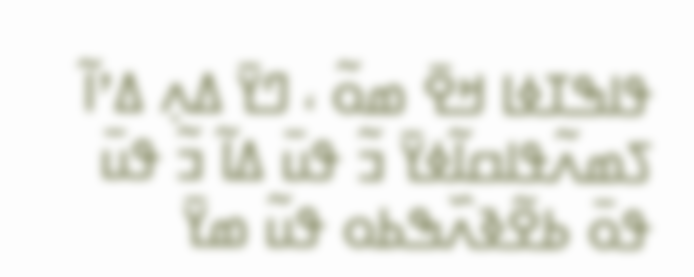ߟߊߒߠߦߊ ߞߐ߫ ߘߋ߬ ، ߣߌ߫ ߡߍ߲ ߡߴߊ߬ ߖߘߍ߬ߟߊߛߊ߬ߦߌ߫ ߏ߬ ߟߎ߫ ߡߊ߬ ߏ߬ ߟߎ߫ ߟߋ߫ ߕߐ߬ߢߍ߰ߒߕߋ ߟߎ߬ ߘߌ߫